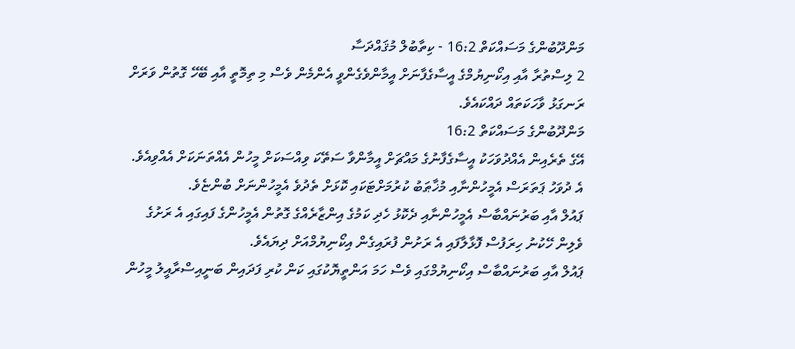މަންދޫބުންގެ މަސައްކަތް 16:2 - ކިތާބުލް މުޤައްދަސާ
2 ލިސްތުރާ އާއި އިކޯނިޔުމްގެ އީސާގެފާނަށް އީމާންވެގެންވީ އެންމެން ވެސް މި ތިމޮތީ އާއި ބޭހޭ ގޮތުން ވަރަށް ރަނގަޅު ވާހަކަތައް ދައްކައެވެ.
މަންދޫބުންގެ މަސައްކަތް 16:2
އޭގެ ތެރެއިން އެއްދުވަހަކު އީސާގެފާނުގެ މައްޗަށް އީމާންވާ ސަތޭކަ ވިއްސަކަށް މީހުން އެއްތަނަކަށް އެއްވިއެވެ. އެ ދުވަހު ޕަތަރަސް އެމީހުންނާއި މުޚާޠަބު ކުރުމަށްޓަކައި ކޮޅަށް ތެދުވެ އެމީހުންނަށް ބުންޏެވެ.
ޕައުލް އާއި ބަރުނައްބާސް އެމީހުންނާއި ދެކޮޅު ހެދި ކަމުގެ އިންޒާރެއްގެ ގޮތުން އެމީހުންގެ ފައިގައި އެ ރަށުގެ ވެލިން ހޭކުނު ހިރަފުސް ފޮޅާލާފައި އެ ރަށުން ފުރައިގެން އިކޯނިޔުމްއަށް ދިޔައެވެ.
ޕައުލް އާއި ބަރުނައްބާސް އިކޯނިޔުމްގައި ވެސް ހަމަ އަންތީޔޮކުގައި ކަން ކުރި ފަދައިން ބަނީއިސްރާއީލު މީހުން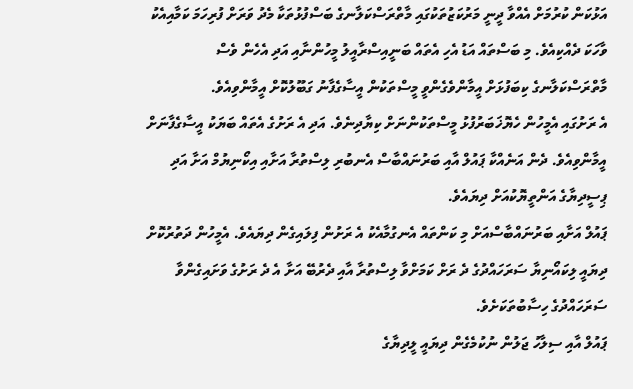އަޅުކަން ކުރުމަށް އެއްވާ ދީނީ މަރުކަޒުތަކުގައި މާތްރަސްކަލާނގެ ބަސްފުޅުތަކާ މެދު ވަރަށް ފުރިހަމަ ކަމާއިއެކު ވާހަކަ ދެއްކިއެވެ. މި ބަސްތައް އަޑު އެހި އެތައް ބަނީއިސްރާއީލު މީހުންނާއި އަދި އެހެން ވެސް މާތްރަސްކަލާނގެ ކިބަފުޅަށް އީމާންވެގެންވީ މީސްތަކުން އީސާގެފާނު ގަބޫލުކޮށް އީމާންވިއެވެ.
އެ ރަށުގައި އެމީހުން ހެޔޮޚަބަރުފުޅު މީސްތަކުންނަށް ކިޔާދިނެވެ. އަދި އެ ރަށުގެ އެތައް ބަޔަކު އީސާގެފާނަށް އީމާންވިއެވެ. ދެން އަނެއްކާ ޕައުލް އާއި ބަރުނައްބާސް އެނބުރި ލިސްތުރާ އަށާއި އިކޯނިޔުމް އަށާ އަދި ޕިސީދިޔާގެ އަންތީޔޮކުއަށް ދިޔައެވެ.
ޕައުލް އަށާއި ބަރުނައްބާސްއަށް މި ކަންތައް އެނގުމާއެކު އެ ރަށުން ފިލައިގެން ދިޔައެވެ. އެމީހުން ދަތުރުކޮށް ދިޔައީ ލިކައޯނިޔާ ސަރަހައްދުގެ ދެ ރަށް ކަމަށްވާ ލިސްތުރާ އާއި ދެރުބޭ އަށާ އެ ދެ ރަށުގެ ވަށައިގެންވާ ސަރަހައްދުގެ ހިސާބުތަކަށެވެ.
ޕައުލް އާއި ސިލާހު ޖަލުން ނުކުމެގެން ދިޔައީ ލީދިޔާގެ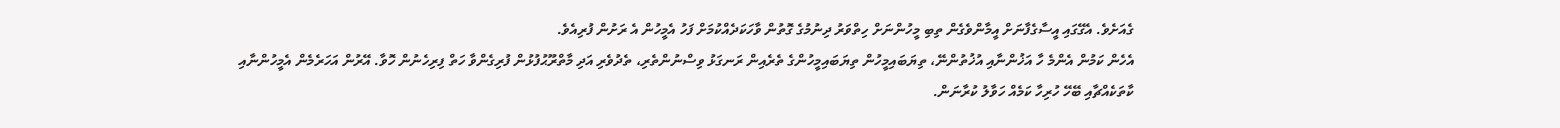ގެއަށެވެ. އެގޭގައި އީސާގެފާނަށް އީމާންވެގެން ތިބި މީހުންނަށް ހިތްވަރު ދިނުމުގެ ގޮތުން ވާހަކަދެއްކުމަށް ފަހު އެމީހުން އެ ރަށުން ފުރިއެވެ.
އެހެން ކަމުން އެންމެ ހާ އަޚުންނާއި އުޚުތުންނޭ، ތިޔަބައިމީހުން ތިޔަބައިމީހުންގެ ތެރެއިން ރަނގަޅު ވިސްނުންތެރި، ތެދުވެރި އަދި މާތްރޫޙުފުޅުން ފުރިގެންވާ ހަތް ފިރިހެނުން ހޮވާ. އޭރުން އަހަރެމެން އެމީހުންނާއި ކާތަކެއްޗާއި ބޭހޭ ހުރިހާ ކަމެއް ހަވާލު ކުރާނަން.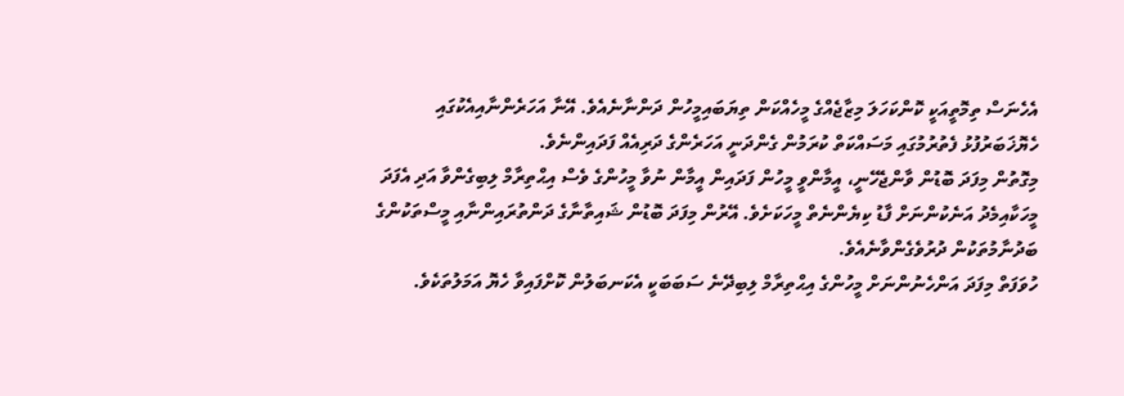އެހެނަސް ތިމޮތީއަކީ ކޮންކަހަލަ މިޒާޖެއްގެ މީހެއްކަން ތިޔަބައިމީހުން ދަންނާނެއެވެ. އޭނާ އަހަރެންނާއިއެކުގައި ހެޔޮޚަބަރުފުޅު ފެތުރުމުގައި މަސައްކަތް ކުރަމުން ގެންދަނީ އަހަރެންގެ ދަރިއެއް ފަދައިންނެވެ.
މިގޮތުން މިފަދަ ބޮޑުން ވާންޖެހޭނީ، އީމާންވީ މީހުން ފަދައިން އީމާން ނުވާ މީހުންގެ ވެސް އިޙްތިރާމް ލިބިގެންވާ އަދި އެފަދަ މީހަކާއިމެދު އަނެކުންނަށް ފާޑު ކިޔެންނެތް މީހަކަށެވެ. އޭރުން މިފަދަ ބޮޑުން ޝައިތާނާގެ ދަންތުރައިންނާއި މީސްތަކުންގެ ބަދުނާމުތަކުން ދުރުވެގެންވާނެއެވެ.
ހުވަފަތް މިފަދަ އަންހެނުންނަށް މީހުންގެ އިޙްތިރާމް ލިބިދޭނެ ސަބަބަކީ އެކަނބަލުން ކޮށްފައިވާ ހެޔޮ އަމަލުތަކެވެ.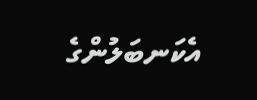އެކަނބަލުންގެ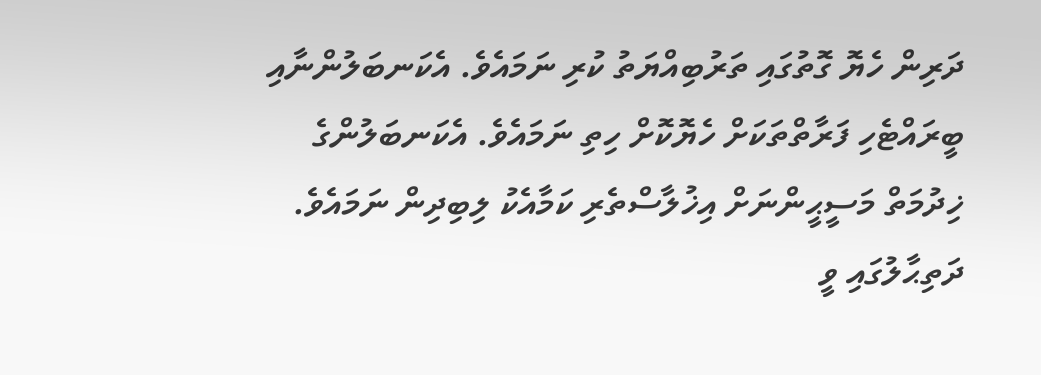ދަރިން ހެޔޮ ގޮތުގައި ތަރުބިއްޔަތު ކުރި ނަމައެވެ. އެކަނބަލުންނާއި ބީރައްޓެހި ފަރާތްތަކަށް ހެޔޮކޮށް ހިތި ނަމައެވެ. އެކަނބަލުންގެ ޚިދުމަތް މަސީޙީންނަށް އިޚުލާސްތެރި ކަމާއެކު ލިބިދިން ނަމައެވެ. ދަތިޙާލުގައި ވީ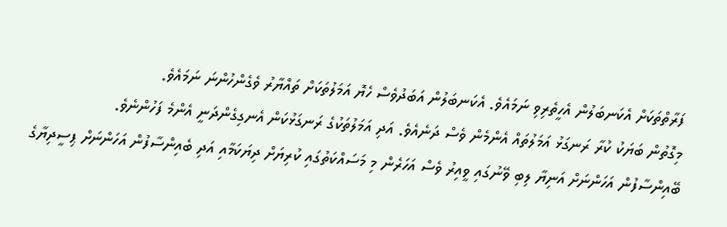ފަރާތްތަކަށް އެކަނބަލުން އެހީތެރިވި ނަމައެވެ. އެކަނބަލުން އަބަދުވެސް ހެޔޮ އަމަލުތަކަށް ތައްޔާރު ވެގެންހުންނަ ނަމައެވެ.
މިގޮތުން ބަޔަކު ކުރާ ރަނގަޅު އަމަލުތައް އެންމެން ވެސް ދަނެއެވެ. އަދި އަމަލުތަކުގެ ރަނގަޅުކަން އެނގިގެންދަނީ އެންމެ ފަހުންނެވެ.
ބޭއިންސާފުން އަހަންނަށް އަނިޔާ ލިބި ވޭނުގައި ވީއިރު ވެސް އަހަރެން މި މަސައްކަތުގައި ކުރިޔަށް ދިޔަކަމާއި އަދި ބެއިންސާފުން އަހަންނަށް ޕިސީދިޔާގެ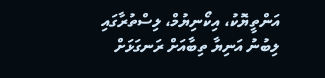އަންތީޔޮކު، އިކޯނިޔުމް، ލިސްތުރާގައި ލިބުނު އަނިޔާ ތިބާއަށް ރަނގަޅަށް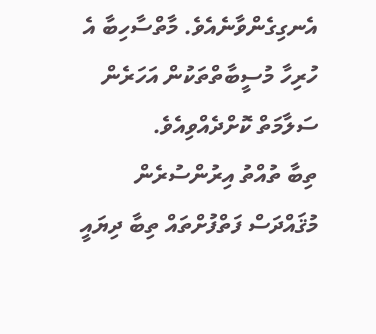އެނގިގެންވާނެއެވެ. މާތްސާހިބާ އެ ހުރިހާ މުސީބާތްތަކުން އަހަރެން ސަލާމަތް ކޮށްދެއްވިއެވެ.
ތިބާ ތުއްތު އިރުންސުރެން މުޤައްދަސް ފަތްފުށްތައް ތިބާ ދިޔައީ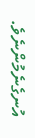އުނގެނެމުންނެވެ.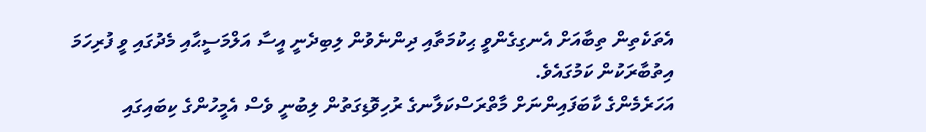އެތަކެތިން ތިބާއަށް އެނގިގެންވީ ޙިކުމަތާއި ދިންނެވުން ލިބިދެނީ އީސާ އަލްމަސީޙާއި މެދުގައި ވީ ފުރިހަމަ އިތުބާރަކުން ކަމުގައެވެ.
އަހަރެމެންގެ ކާބަފައިންނަށް މާތްރަސްކަލާނގެ ރުހިވޮޑިގަތުން ލިބުނީ ވެސް އެމީހުންގެ ކިބައިގައި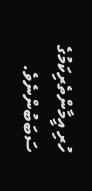ހުރި އީމާންތެރިކަމުގެ ސަބަބުންނެވެ.